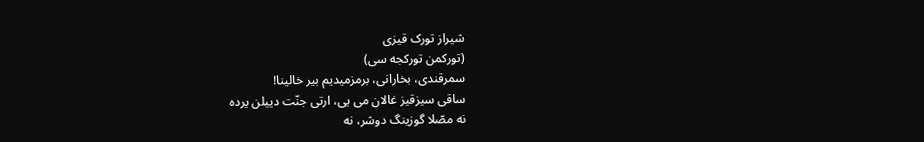شیراز تورک قیزى
(تورکمن تورکجه سى)
سمرقندی، بخارانی، برمزمیدیم بیر خالینا!
ساقی سیزقیز غالان می یی، ارتی جنّت دییلن یرده
نه مصّلا گوزینگ دوشر، نه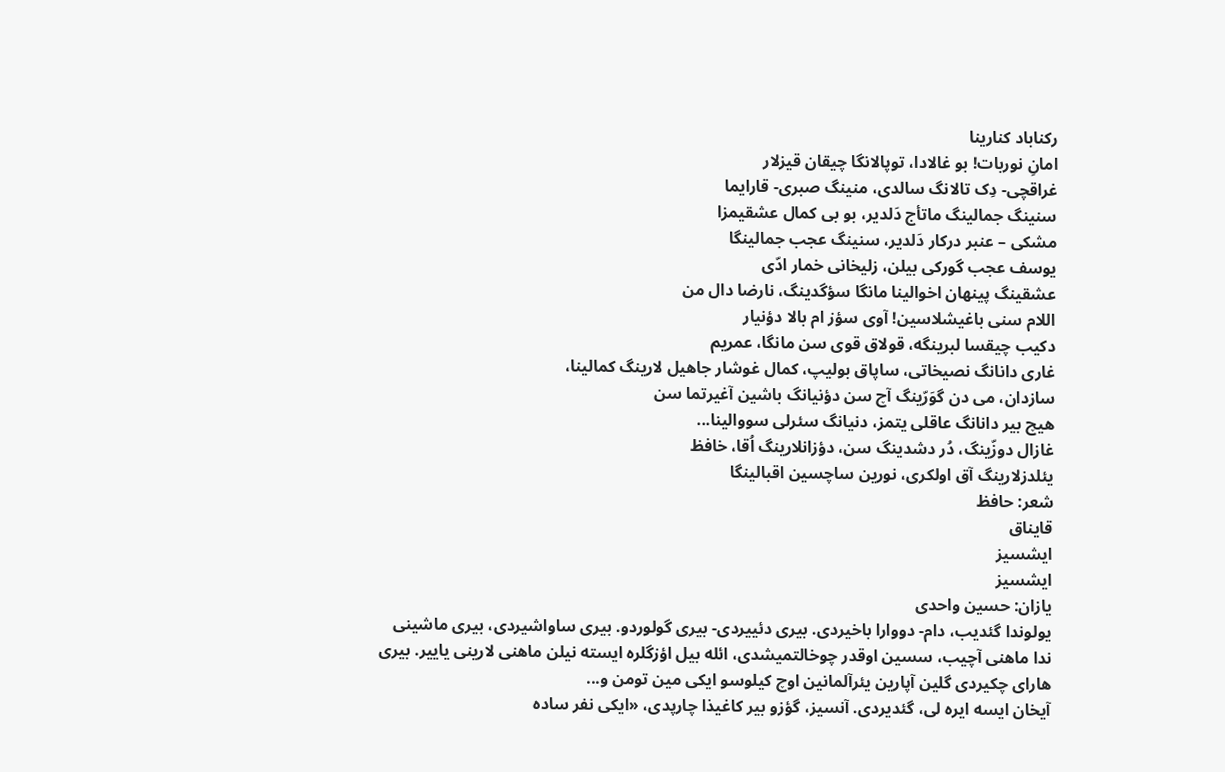رکناباد کنارینا
امانِ نوربات! بو غالادا، توپالانگا چیقان قیزلار
غراقچی- دِک تالانگ سالدی، منینگ صبری- قارایما
سنینگ جمالینگ ماتأج دَلدیر، بو بی کمال عشقیمزا
مشکی – عنبر درکار دَلدیر، سنینگ عجب جمالینگا
یوسف عجب گورکی بیلن، زلیخانی خمار ادّی
عشقینگ پینهان اخوالینا مانگا سؤگدینگ، نارضا دال من
اللام سنی باغیشلاسین! آوی سؤز ام بالا دؤنیار
دکیب چیقسا لبرینگه، قولاق قوی سن مانگا، عمریم
غاری دانانگ نصیخاتی، ساپاق بولیپ، کمال غوشار جاهیل لارینگ کمالینا،
سازدان، می دن گوَرّینگ آچ سن دؤنیانگ باشین آغیرتما سن
هیچ بیر دانانگ عاقلی یتمز، دنیانگ سئرلی سووالینا...
غازال دوزّینگ، دُر دشدینگ سن، دؤزانلارینگ اُقا، خافظ
یئلدزلارینگ آق اولکری، نورین ساچسین اقبالینگا
شعر: حافظ
قایناق
ایشسیز
ایشسیز
یازان: حسین واحدی
یولوندا گئدیب، دام- دووارا باخیردی. بیری دئییردی- بیری گولوردو. بیری ساواشیردی، بیری ماشینی ندا ماهنی آچیب، سسین اوقدر چوخالتمیشدی، ائله بیل اؤزگلره ایسته نیلن ماهنی لارینی یاییر. بیری هارای چكیردی گلین آپارین یئرآلمانین اوچ كیلوسو ایكی مین تومن و...
آیخان ایسه ایره لى، گئدیردی. آنسیز، گؤزو بیر كاغیذا چارپدی، «ایكی نفر ساده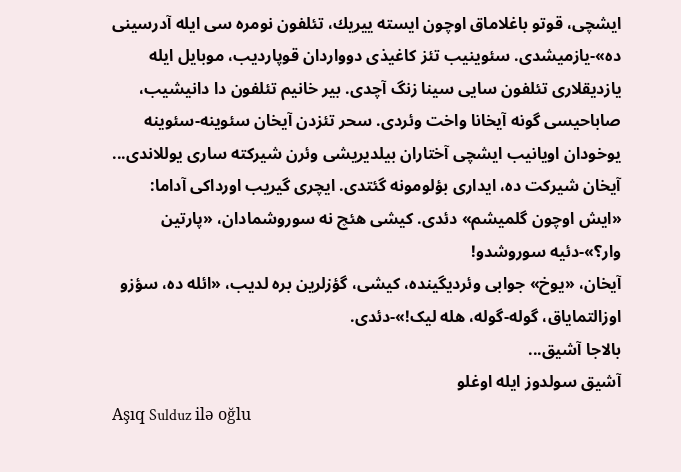ایشچی، قوتو باغلاماق اوچون ایسته ییریك، تئلفون نومره سی ایله آدرسینی ده»-یازمیشدی. سئوینیب تئز كاغیذی دوواردان قوپاردیب، موبایل ایله یازدیقلاری تئلفون سایی سینا زنگ آچدی. بیر خانیم تئلفون دا دانیشیب، صاباحیسی گونه آیخانا واخت وئردی. سحر تئزدن آیخان سئوینه-سئوینه یوخودان اویانیب ایشچی آختاران بیلدیریشی وئرن شیركته ساری یوللاندی...
آیخان شیركت ده، ایداری بؤلومونه گئتدی. ایچری گیریب اورداكی آداما: «ایش اوچون گلمیشم» دئدی. کیشى هئچ نه سوروشمادان، «پارتین وار؟»-دئیه سوروشدو!
آیخان، «یوخ» جوابی وئردیگینده، كیشی، گؤزلرین بره لدیب، «ائله ده، سؤزو اوزالتمایاق، گوله-گوله، هله لیک!»-دئدی.
بالاجا آشیق...
آشیق سولدوز ایله اوغلو
Aşıq Sulduz ilə oğlu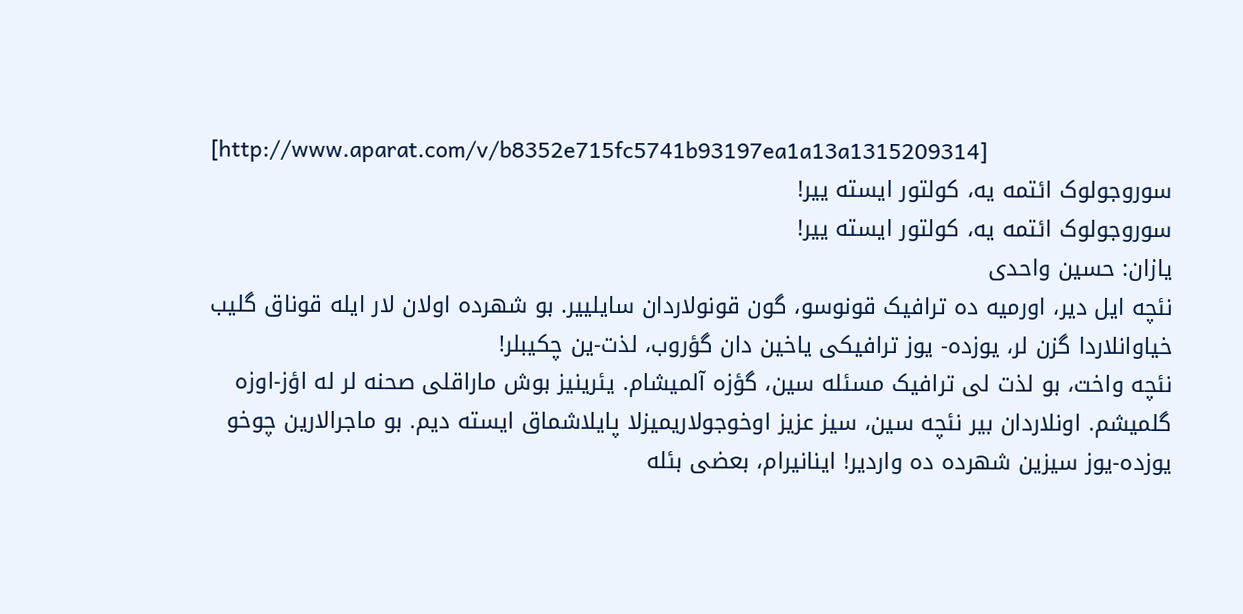[http://www.aparat.com/v/b8352e715fc5741b93197ea1a13a1315209314]
سوروجولوک ائتمه یه، کولتور ایسته ییر!
سوروجولوک ائتمه یه، کولتور ایسته ییر!
یازان: حسین واحدی
نئچه ایل دیر، اورمیه ده ترافیک قونوسو، گون قونولاردان سایلییر. بو شهرده اولان لار ایله قوناق گلیب خیاوانلاردا گزن لر، یوزده- یوز ترافیکی یاخین دان گؤروب، لذت-ین چکیبلر!
نئچه واخت، بو لذت لى ترافیک مسئله سین، گؤزه آلمیشام. یئرینیز بوش ماراقلی صحنه لر له اؤز-اوزه گلمیشم. اونلاردان بیر نئچه سین، سیز عزیز اوخوجولاریمیزلا پایلاشماق ایسته دیم. بو ماجرالارین چوخو یوزده-یوز سیزین شهرده ده واردیر! اینانیرام، بعضى بئله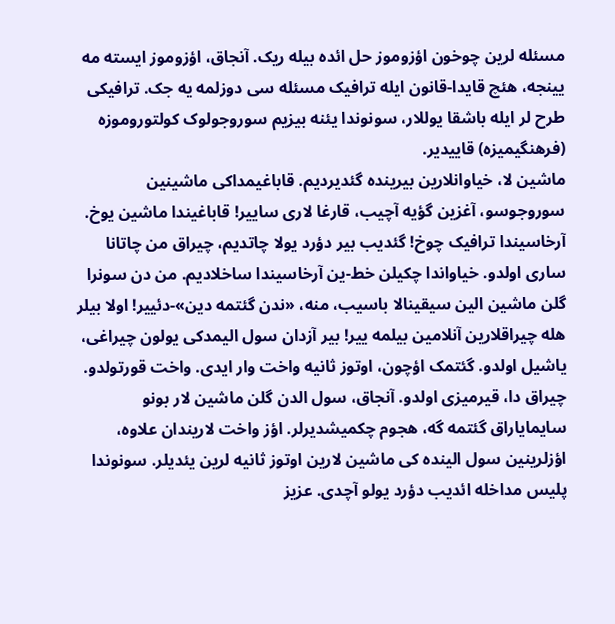مسئله لرین چوخون اؤزوموز حل ائده بیله ریک. آنجاق، اؤزوموز ایسته مه یینجه، هئچ قایدا-قانون ایله ترافیک مسئله سى دوزلمه یه جک. ترافیکى طرح لر ایله باشقا یوللار، سونوندا یئنه بیزیم سوروجولوک کولتوروموزه (فرهنگیمیزه) قاییدیر.
ماشین لا، خیاوانلارین بیرینده گئدیردیم. قاباغیمداکى ماشینین سوروجوسو، آغزین گؤیه آچیب، قارغا لاری ساییر! قاباغیندا ماشین یوخ. آرخاسیندا ترافیک چوخ! گئدیب بیر دؤرد یولا چاتدیم، چیراق من چاتانا سارى اولدو. خیاواندا چکیلن خط-ین آرخاسیندا ساخلادیم. من دن سونرا گلن ماشین الین سیقینالا باسیب، منه، «ندن گئتمه دین»-دئییر! اولا بیلر هله چیراقلارین آنلامین بیلمه ییر! بیر آزدان سول الیمدکى یولون چیراغى، یاشیل اولدو. گئتمک اؤچون، اوتوز ثانیه واخت وار ایدى. واخت قورتولدو. چیراق دا، قیرمیزی اولدو. آنجاق، سول الدن گلن ماشین لار بونو سایمایاراق گئتمه گه، هجوم چکمیشدیرلر. اؤز واخت لاریندان علاوه، اؤزلرینین سول الینده کى ماشین لارین اوتوز ثانیه لرین یئدیلر. سونوندا پلیس مداخله ائدیب دؤرد یولو آچدی. عزیز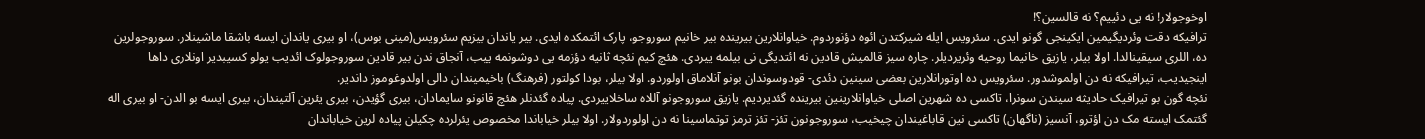اوخوجولار! نه یی دئییم؟ نه قالسین؟!
ترافیکه دقت وئردیگیمین ایکینجى گونو ایدی. سئرویس ایله شیرکتدن ائوه دؤنوردوم. خیاوانلارین بیرینده بیر خانیم سوروجو، پارک ائتمکده ایدی. بیر یاندان بیزیم سئرویس(مینی بوس)، او بیری یاندان ایسه باشقا ماشینلار. سوروجولرین ده، اللرى سیقینالدا. اولا بیلر، یازیق خانیما روحیه وئریردیلر. چاره سیز قالمیش قادین نه ائتدیگی نى بیلمه ییردی. هئچ کیم نئچه ثانیه دؤزمه یى دوشونمه ییب، آنجاق ندن بیر قادین سوروجولوک ائدیب یولو کسیبدیر اونلاری داها اینجیدیب، تیرافیکه نه دن اولموشدور. سئرویس ده اوتورانلارین بعضی سینین دئدی- قودوسوندان بونو آنلاماق اولوردو. اولا بیلر، بودا کولتور (فرهنگ) باخیمیندان دالی اولدوغوموز داندیر.
نئچه گون بو تیرافیک حادیثه سیندن سونرا، تاکسی ده شهرین اصلی خیاوانلارینین بیرینده گئدیردیم. یازیق سوروجونو آللاه ساخلاییردى. پیاده گئدنلر هئچ قانونو سایمادان، بیری گؤیدن، بیری یئرین آلتیندان، بیری ایسه بو الدن- او بیری اله گئتمک ایسته مک دن اؤترو، آنسیز (ناگهان) تاکسی نین قاباغیندان چیخیب، سوروجونون تئز- تئز ترمز توتماسینا نه دن اولوردولار. اولا بیلر خیاباندا مخصوص یئرلرده چکیلن پیاده لرین خیاباندان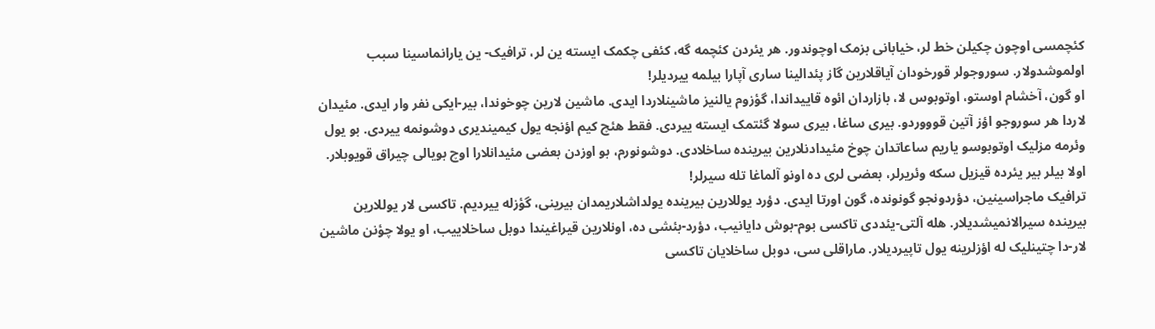کئچمسی اوچون چکیلن خط لر، خیابانی بزمک اوچوندور. هر یئردن کئچمه گه، کئفی چکمک ایسته ین لر، ترافیک- ین یارانماسینا سبب اولموشدولار. سوروجولر قورخودان آیاقلارین گاز پئدالینا ساری آپارا بیلمه ییردیلر!
او گون، آخشام اوستو، اوتوبوس لا، بازاردان ائوه قاییداندا، گؤزوم یالنیز ماشینلاردا ایدى. ماشین لارین چوخوندا، بیر-ایکی نفر وار ایدی. مئیدان لاردا هر سوروجو اؤز آتین قوووردو. بیری ساغا، بیری سولا گئتمک ایسته ییردی. فقط هئچ کیم اؤنجه یول کیمیندیری دوشونمه ییردی. بو یول وئرمه مزلیک اوتوبوسو یاریم ساعاتدان چوخ مئیدادنلارین بیرینده ساخلادی. دوشونورم، بو اوزدن بعضی مئیدانلارا اوچ بویالی چیراق قویوبلار. اولا بیلر بیر یئرده قیزیل سکه وئریرلر، بعضی لری ده اونو آلماغا تله سیرلر!
ترافیک ماجراسینین، دؤردونجو گونونده، گون اورتا ایدى. دؤرد یوللارین بیرینده یولداشلاریمدان بیرینى، گؤزله ییردیم. تاکسی لار یوللارین بیرینده سیرالانمیشدیلار. هله آلتى-یئددى تاکسی بوم-بوش دایانیب، دؤرد-بئشى ده، اونلارین قیراغیندا دوبل ساخلاییب، او یولا چؤنن ماشین لار-دا چتینلیک له اؤزلرینه یول تاپیردیلار. ماراقلی سی، دوبل ساخلایان تاکسی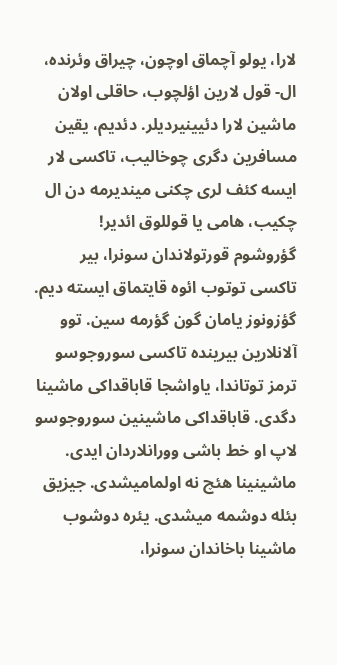لارا، یولو آچماق اوچون، چیراق وئرنده، ال- قول لارین اؤلچوب، حاقلی اولان ماشین لارا دئیینیردیلر. دئدیم، یقین مسافرین دگرى چوخالیب، تاکسی لار ایسه کئف لری چکنی میندیرمه دن ال چکیب، هامی یا قوللوق ائدیر!
گؤروشوم قورتولاندان سونرا، بیر تاکسى توتوب ائوه قایتماق ایسته دیم. گؤزونوز یامان گون گؤرمه سین. توو آلانلارین بیرینده تاکسى سوروجوسو ترمز توتاندا، یاواشجا قاباقداکى ماشینا دگدى. قاباقداکى ماشینین سوروجوسو لاپ او خط باشى وورانلاردان ایدى. ماشینینا هئچ نه اولمامیشدى. جیزیق بئله دوشمه میشدى. یئره دوشوب ماشینا باخاندان سونرا،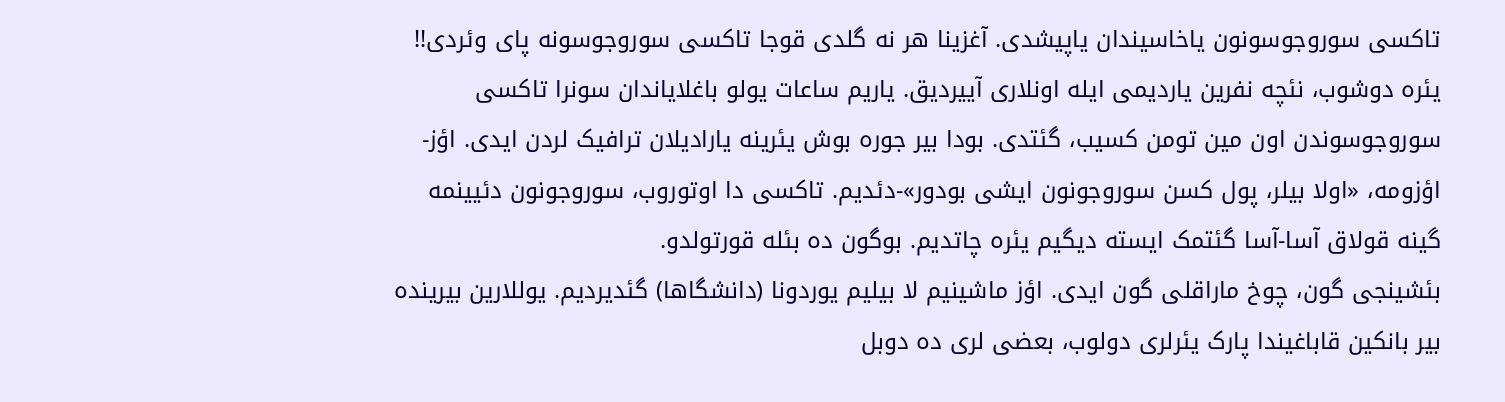تاکسی سوروجوسونون یاخاسیندان یاپیشدى. آغزینا هر نه گلدى قوجا تاکسی سوروجوسونه پای وئردی!! یئره دوشوب، نئچه نفرین یاردیمی ایله اونلاری آییردیق. یاریم ساعات یولو باغلایاندان سونرا تاکسی سوروجوسوندن اون مین تومن کسیب، گئتدی. بودا بیر جوره بوش یئرینه یارادیلان ترافیک لردن ایدى. اؤز- اؤزومه، «اولا بیلر، پول کسن سوروجونون ایشی بودور»-دئدیم. تاکسی دا اوتوروب، سوروجونون دئیینمه گینه قولاق آسا-آسا گئتمک ایسته دیگیم یئره چاتدیم. بوگون ده بئله قورتولدو.
بئشینجى گون، چوخ ماراقلی گون ایدی. اؤز ماشینیم لا بیلیم یوردونا (دانشگاها) گئدیردیم. یوللارین بیرینده بیر بانکین قاباغیندا پارک یئرلری دولوب، بعضی لری ده دوبل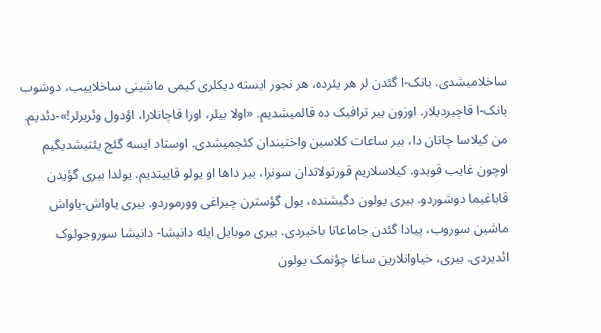ساخلامیشدی. بانک-ا گئدن لر هر یئرده، هر نجور ایسته دیکلری کیمی ماشینی ساخلاییب، دوشوب بانک-ا قاچیردیلار. اوزون بیر ترافیک ده قالمیشدیم. «اولا بیلر، اورا قاچانلارا، اؤدول وئریرلر!»-دئدیم. من کیلاسا چاتان دا، بیر ساعات کلاسین واختیندان کئچمیشدی. اوستاد ایسه گئج یئتیشدیگیم اوچون غایب قویدو. کیلاسلاریم قورتولاتدان سونرا، بیر داها او یولو قاییتدیم. یولدا بیری گؤیدن قاباغیما دوشوردو. بیری یولون دگیشنده، یول گؤسترن چیراغی وورموردو. بیری یاواش-یاواش ماشین سوروب، پیادا گئدن جاماعاتا باخیردی. بیری موبایل ایله دانیشا- دانیشا سوروجولوک ائدیردی. بیری، خیاوانلارین ساغا چؤنمک یولون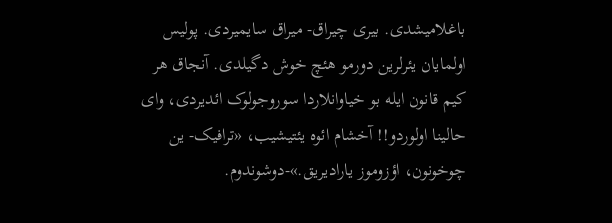باغلامیشدی. بیری چیراق- میراق سایمیردی. پولیس اولمایان یئرلرین دورمو هئچ خوش دگیلدی. آنجاق هر کیم قانون ایله بو خیاوانلاردا سوروجولوک ائدیردى، وای حالینا اولوردو!! آخشام ائوه یئتیشیب، «ترافیک- ین چوخونون، اؤزوموز یارادیریق.»-دوشوندوم.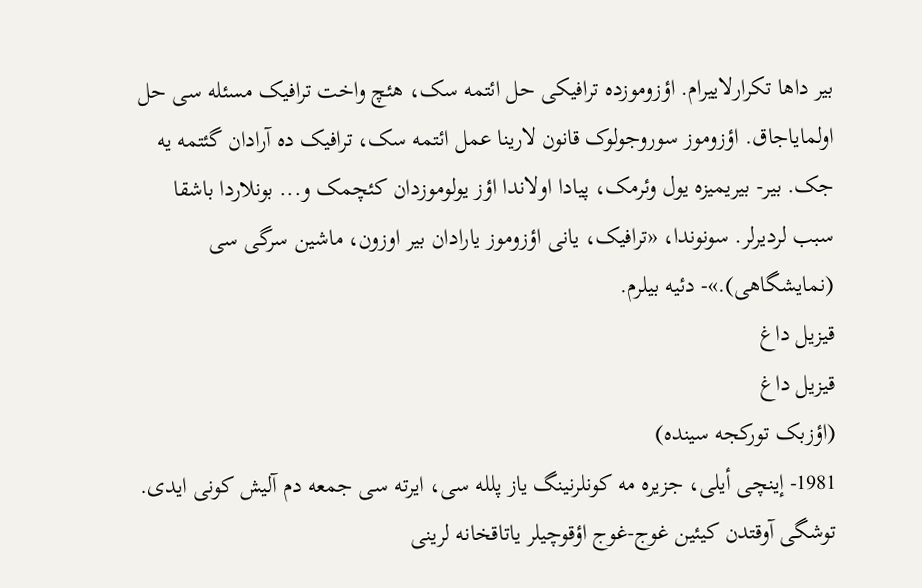بیر داها تکرارلاییرام. اؤزوموزده ترافیکی حل ائتمه سک، هئچ واخت ترافیک مسئله سی حل اولمایاجاق. اؤزوموز سوروجولوک قانون لارینا عمل ائتمه سک، ترافیک ده آرادان گئتمه یه جک. بیر- بیریمیزه یول وئرمک، پیادا اولاندا اؤز یولوموزدان کئچمک و... بونلاردا باشقا سبب لردیرلر. سونوندا، «ترافیک، یانی اؤزوموز یارادان بیر اوزون، ماشین سرگی سی (نمایشگاهى).»- دئیه بیلرم.
قیزیل داغ
قیزیل داغ
(اؤزبک تورکجه سینده)
1981- إینچی أیلی، جزیره مه کونلرنینگ یاز پلله سی، ایرته سی جمعه دم آلیش کونی ایدی. توشگی آوقتدن کیئین غوج-غوج اؤقوچیلر یاتاقخانه لرینی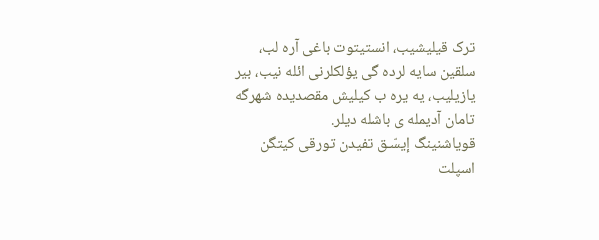ترک قیلیشیب، انستیتوت باغی آره لب، سلقین سایه لرده گی یؤلکلرنی ائله نیب، بیر یازیلیب، یه یره ب کیلیش مقصدیده شهرگه تامان آدیمله ی باشله دیلر.
قویاشنینگ إیسّـق تفیدن تورقی کیتگن اسپلت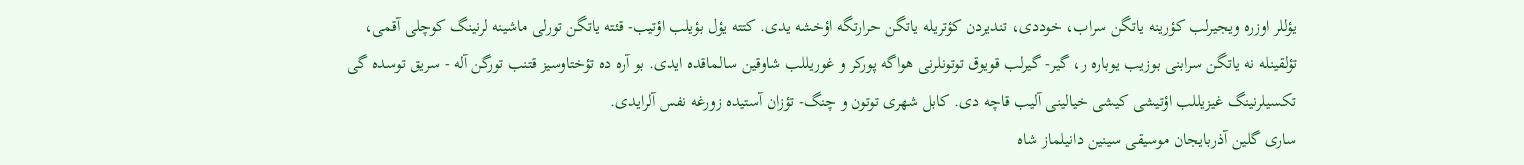یؤللر اوزره ویجیرلب کؤرینه یاتگن سراب، خوددی، تندیردن کؤتریله یاتگن حرارتگه اؤخشه یدی. کتته یؤل بؤیلب اؤتیب- قئته یاتگن تورلی ماشینه لرنینگ کوچلی آقمی، تؤلقینله نه یاتگن سرابنی بوزیب یوباره ر، گیر- گیرلب قویوق توتونلرنی هواگه پورکر و غوریللب شاوقین سالماقده ایدی. بو آره ده تؤختاوسیز قتنب تورگن آله - سریق توسده گی تکسیلرنینگ غیزیللب اؤتیشی کیشی خیالینی آلیب قاچه دی. کابل شهری توتون و چنگ- تؤزان آستیده زورغه نفس آلرایدی.
ساری گلین آذربایجان موسیقی سینین دانیلماز شاه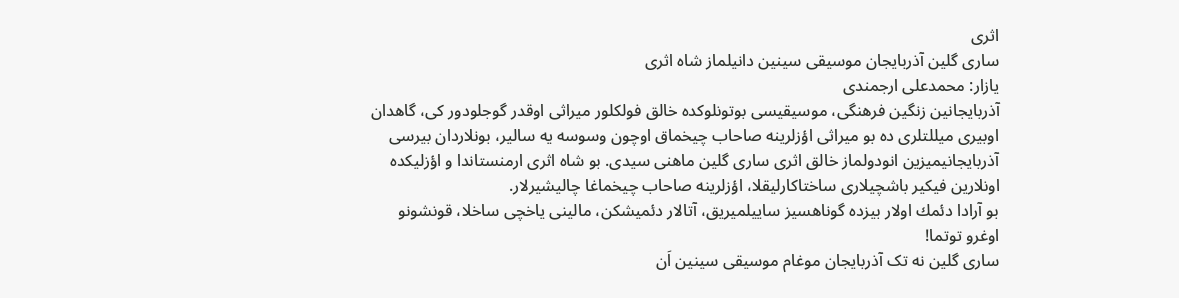اثری
ساری گلین آذربایجان موسیقی سینین دانیلماز شاه اثری
یازار: محمدعلی ارجمندی
آذربایجانین زنگین فرهنگی، موسیقیسی بوتونلوكده خالق فولكلور میراثی اوقدر گوجلودور كی، گاهدان اوبیری میللتلری ده بو میراثی اؤزلرینه صاحاب چیخماق اوچون وسوسه یه سالیر، بونلاردان بیرسی آذربایجانیمیزین انودولماز خالق اثری ساری گلین ماهنی سیدی. بو شاه اثری ارمنستاندا و اؤزلیکده اونلارین فیکیر باشچیلاری ساختاکارلیقلا، اؤزلرینه صاحاب چیخماغا چالیشیرلار.
بو آرادا دئمك اولار بیزده گوناهسیز ساییلمیریق، آتالار دئمیشكن، مالینی یاخچی ساخلا، قونشونو اوغرو توتما!
ساری گلین نه تک آذربایجان موغام موسیقی سینین اَن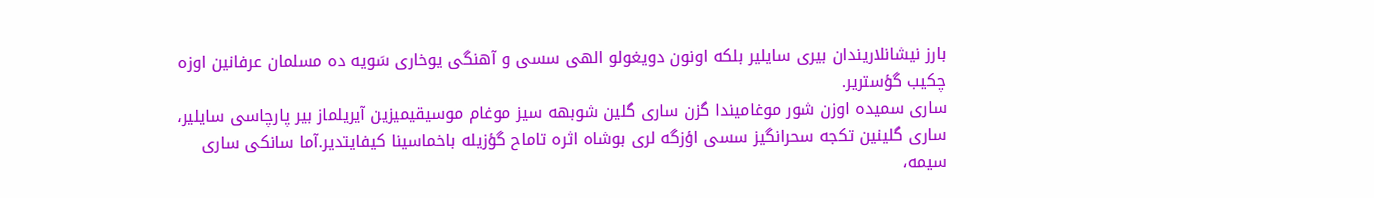بارز نیشانلاریندان بیری سایلیر بلكه اونون دویغولو الهی سسی و آهنگی یوخاری سَویه ده مسلمان عرفانین اوزه چكیب گؤستریر.
ساری سمیده اوزن شور موغامیندا گزن ساری گلین شوبهه سیز موغام موسیقیمیزین آیریلماز بیر پارچاسی سایلیر، ساری گلینین تكجه سحرانگیز سسی اؤزگه لری بوشاه اثره تاماح گؤزیله باخماسینا کیفایتدیر.آما سانكی ساری سیمه،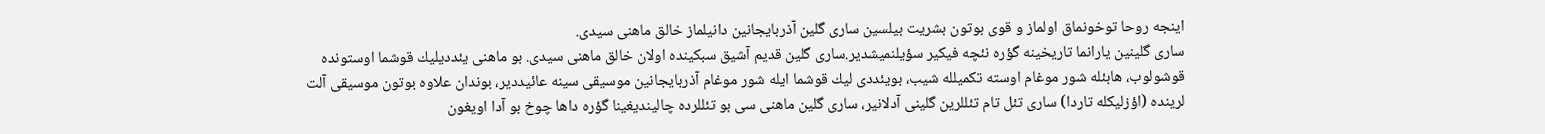اینجه روحا توخونماق اولماز و قوی بوتون بشریت بیلسین ساری گلین آذربایجانین دانیلماز خالق ماهنی سیدی.
ساری گلینین یارانما تاریخینه گؤره نئچه فیكیر سؤیلنمیشدیر.ساری گلین قدیم آشیق سبكینده اولان خالق ماهنی سیدی. بو ماهنی یئددیلیك قوشما اوستونده قوشولوب، هابئله شور موغام اوسته تكمیلله شیب، بویئددی لیك قوشما ایله شور موغام آذربایجانین موسیقی سینه عائیددیر، بوندان علاوه بوتون موسیقی آلت لرینده (اؤزلیكله تاردا) ساری تئل تام تئللرین گلینی آدلانیر، ساری گلین ماهنی سی بو تئللرده چالیندیغینا گؤره داها چوخ بو آدا اویغون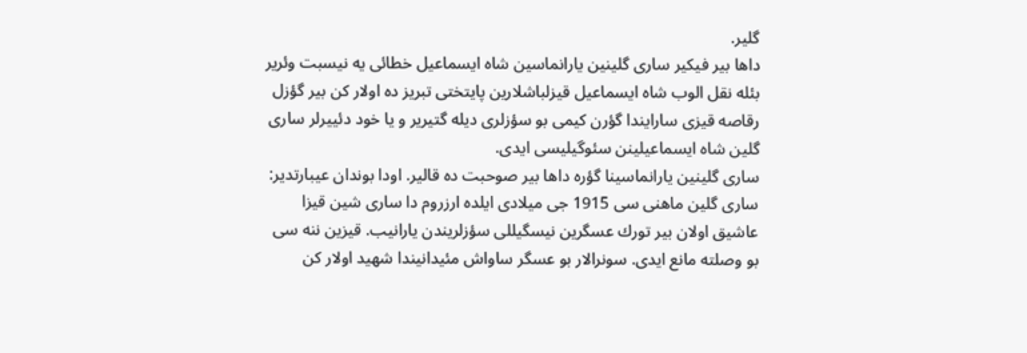گلیر.
داها بیر فیكیر ساری گلینین یارانماسین شاه ایسماعیل خطائی یه نیسبت وئریر بئله نقل الوب شاه ایسماعیل قیزلباشلارین پایتختی تبریز ده اولار كن بیر گؤزل رقاصه قیزی سارایندا گؤرن كیمی بو سؤزلری دیله گتیریر و یا خود دئییرلر ساری گلین شاه ایسماعیلینن سئوگیلیسی ایدی.
ساری گلینین یارانماسینا گؤره داها بیر صوحبت ده قالیر. اودا بوندان عیبارتدیر: ساری گلین ماهنی سی 1915 جی میلادی ایلده ارزروم دا ساری شین قیزا عاشیق اولان بیر تورك عسگرین نیسگیللی سؤزلریندن یارانیب. قیزین ننه سی بو وصلته مانع ایدی. سونرالار بو عسگر ساواش مئیدانیندا شهید اولار كن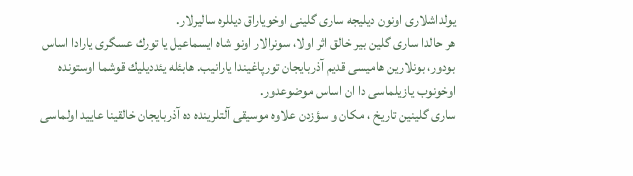یولداشلاری اونون دیلیجه ساری گلینی اوخویاراق دیللره سالیرلار.
هر حالدا ساری گلین بیر خالق اثر اولا، سونرالار اونو شاه ایسماعیل یا تورك عسگری یارادا اساس بودور، بونلارین هامیسی قدیم آذربایجان تورپاغیندا یارانیب. هابئله یئددیلیك قوشما اوستونده اوخونوب یازیلماسی دا ان اساس موضوعدور.
ساری گلینین تاریخ ، مكان و سؤزدن علاوه موسیقی آلتلرینده ده آذربایجان خالقینا عایید اولماسی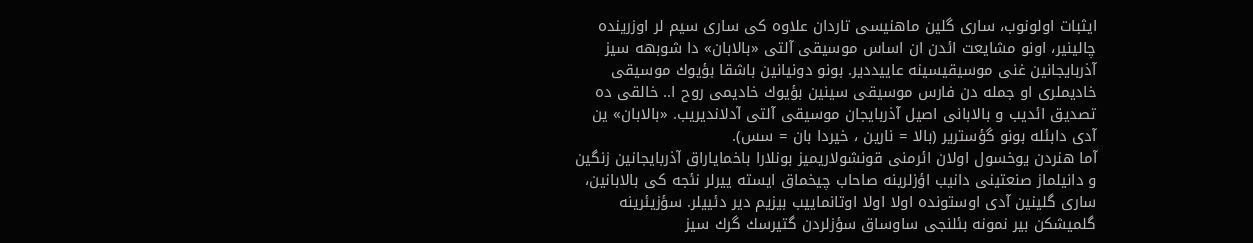ایثبات اولونوب، ساری گلین ماهنیسی تاردان علاوه كی ساری سیم لر اوزرینده چالینیر، اونو مشایعت ائدن ان اساس موسیقی آلتی «بالابان» دا شوبهه سیز آذربایجانین غنی موسیقیسینه عاییددیر. بونو دونیانین باشقا بؤیوك موسیقی خادیملری او جمله دن فارس موسیقی سینین بؤیوك خادیمی روح ا.. خالقی ده تصدیق ائدیب و بالابانی اصیل آذربایجان موسیقی آلتی آدلاندیریب. «بالابان» ین آدی دابئله بونو گؤستریر (بالا = نارین ، خیردا بان = سس).
آما هنردن یوخسول اولان ائرمنی قونشولاریمیز بونلارا باخمایاراق آذربایجانین زنگین و دانیلماز صنعتینی دانیب اؤزلرینه صاحاب چیخماق ایسته ییرلر نئجه كی بالابانین، ساری گلینین آدی اوستونده اولا اولا اوتانماییب بیزیم دیر دئییلر. سؤزیئرینه گلمیشكن بیر نمونه بئلنجی ساوساق سؤزلردن گتیرسك گرك سیز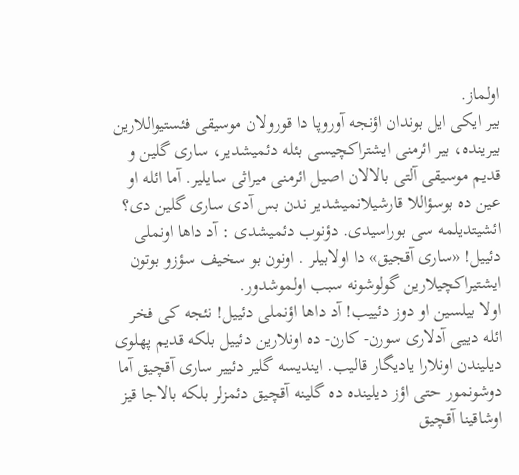اولماز.
بیر ایكی ایل بوندان اؤنجه آوروپا دا قورولان موسیقی فئستیواللارین بیرینده، بیر ائرمنی ایشتراكچیسی بئله دئمیشدیر، ساری گلین و قدیم موسیقی آلتی بالالان اصیل ائرمنی میراثی سایلیر. آما ائله او عین ده بوسؤاللا قارشیلانمیشدیر ندن بس آدی ساری گلین دی؟ ائشیتدیلمه سی بوراسیدی. دؤنوب دئمیشدی : آد داها اونملی دئییل! «ساری آقجیق» دا اولابیلر . اونون بو سخیف سؤزو بوتون ایشتیراكچیلارین گولوشونه سبب اولموشدور.
اولا بیلسین او دوز دئییب! آد داها اؤنملی دئییل! نئجه كی فخر ائله دییی آدلاری سورن- كارن- ده اونلارین دئییل بلكه قدیم پهلوی دیلیندن اونلارا یادیگار قالیب. ایندیسه گلیر دئییر ساری آقچیق آما دوشونمور حتی اؤز دیلینده ده گلینه آقچیق دئمزلر بلكه بالاجا قیز اوشاقینا آقچیق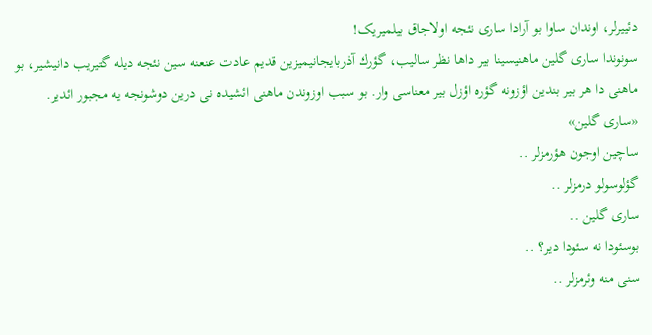دئییرلر، اوندان ساوا بو آرادا ساری نئجه اولاجاق بیلمیریک!
سونوندا ساری گلین ماهنیسینا بیر داها نظر سالیب، گؤرك آذربایجانیمیزین قدیم عادت عنعنه سین نئجه دیله گتیریب دانیشیر، بو ماهنی دا هر بیر بندین اؤزونه گؤره اؤزل بیر معناسی وار. بو سبب اوزوندن ماهنی ائشیده نی درین دوشونجه یه مجبور ائدیر.
«ساری گلین»
ساچین اوجون هؤرمزلر ..
گؤلوسولو درمزلر ..
ساری گلین ..
بوسئودا نه سئودا دیر؟ ..
سنی منه وئرمزلر ..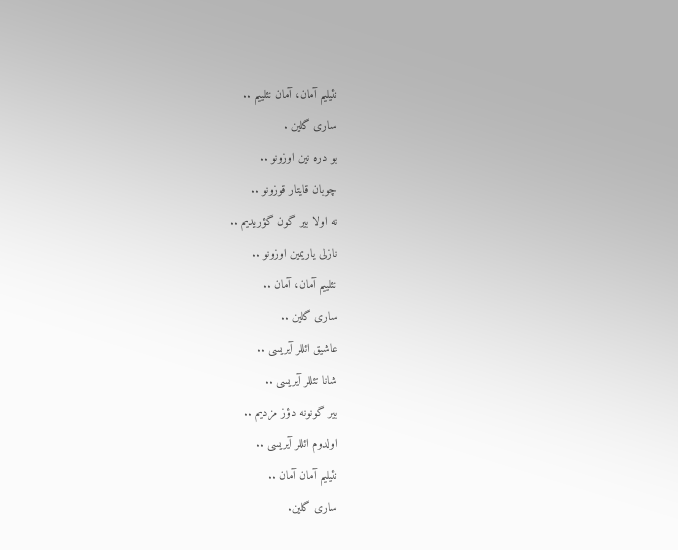نئیلیم آمان، آمان نئلییم ..
ساری گلین .
بو دره نین اوزونو ..
چوبان قایتار قوزونو ..
نه اولا بیر گون گؤریدیم ..
نازلی یاریمین اوزونو ..
نئلییم آمان، آمان ..
ساری گلین ..
عاشیق ائللر آیریسی ..
شانا تئللر آیریسی ..
بیر گونونه دؤز مزدیم ..
اولدوم ائللر آیریسی ..
نئیلیم آمان آمان ..
ساری گلین.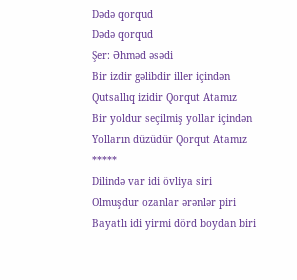Dədə qorqud
Dədə qorqud
Şer: Əhməd əsədi
Bir izdir gəlibdir iller içindən
Qutsallıq izidir Qorqut Atamız
Bir yoldur seçilmiş yollar içindən
Yolların düzüdür Qorqut Atamız
*****
Dilində var idi övliya siri
Olmuşdur ozanlar ərənlər piri
Bayatlı idi yirmi dörd boydan biri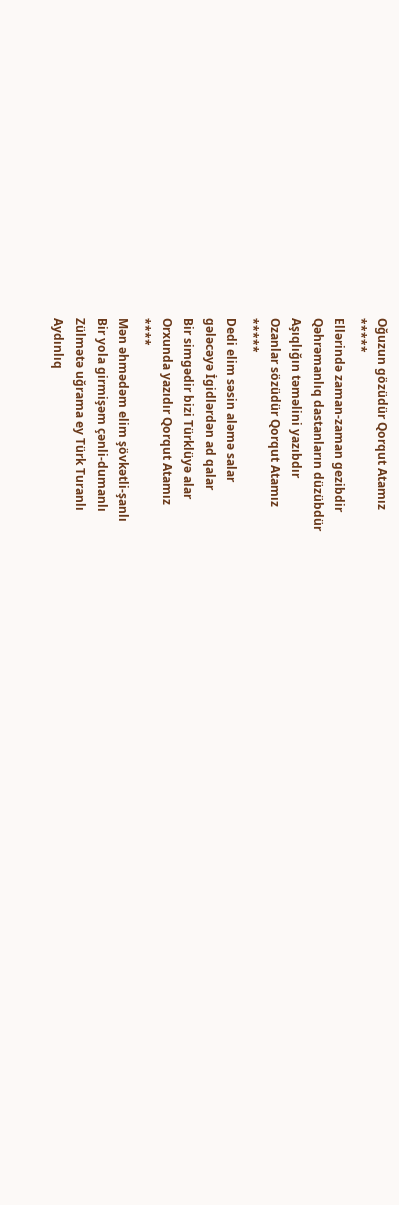Oğuzun gözüdür Qorqut Atamız
*****
Ellərində zaman-zaman gezibdir
Qəhrəmanlıq dastanların düzübdür
Aşıqlığın təməlini yazıbdır
Ozanlar sözüdür Qorqut Atamız
*****
Dedi elim səsin aləmə salar
gələcəyə İgidlərdən ad qalar
Bir simgədir bizi Türklüyə alar
Orxunda yazıdır Qorqut Atamız
****
Mən əhmədəm elim şövkətli-şanlı
Bir yola girmişəm çənli-dumanlı
Zülmətə uğrama ey Türk Turanlı
Aydınlıq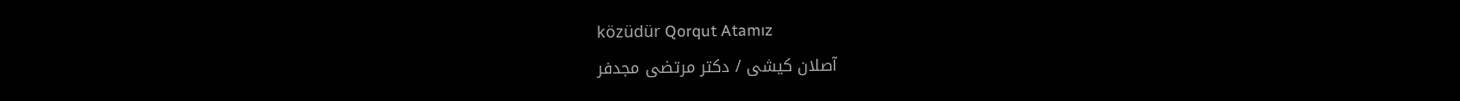közüdür Qorqut Atamız
آصلان کیشی / دکتر مرتضی مجدفر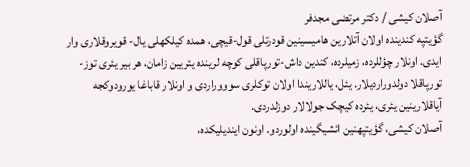آصلان کیشی / دکتر مرتضی مجدفر
گؤیتپه کندینده اولان آتلارین هامیسینین قودرتلی قول-قیچی، همده کیلکهلی یال- قویروقلاری وار ایدی. اونلار چؤللرده، زمیلرده، کندین داش-تورپاقلی کوچه لرینده یئریین زامان، هر بیر یئری توز-تورپاقلا دولدوراردیلار. یئل، یاللاریندا اولان توکلری سوووراردی و اونلار قاباغا یورودوکجه آیاقلارینین یئری، یئرده کیچک جولالار دوزلدردی.
آصلان کیشی، گؤیتپهنین ائشیگینده اولوردو. اونون ایندیلیکده،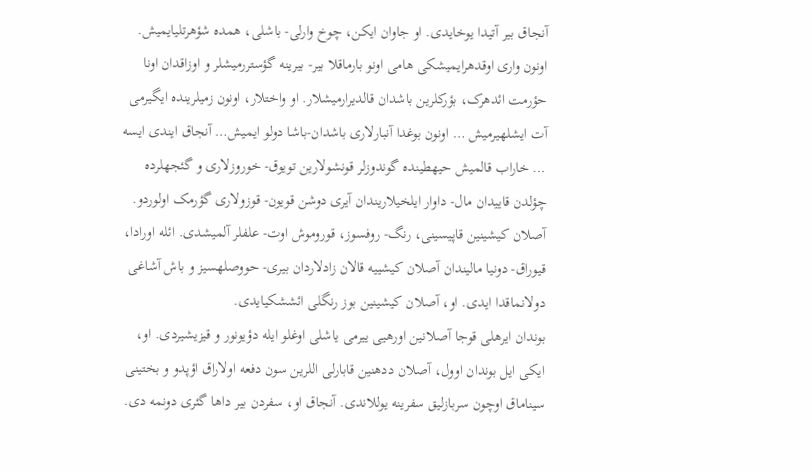آنجاق بیر آتیدا یوخایدی. او جاوان ایکن، چوخ وارلی- باشلی، همده شؤهرتلیایمیش. اونون واری اوقدهرایمیشکی هامی اونو بارماقلا بیر- بیرینه گؤستررمیشلر و اوزاقدان اونا حؤرمت ائدهرک، بؤرکلرین باشدان قالدیرارمیشلار. او واختلار، اونون زمیلرینده ایگیرمی آت ایشلهیرمیش … اونون بوغدا آنبارلاری باشدان-باشا دولو ایمیش… آنجاق ایندی ایسه … خاراب قالمیش حیهطینده گوندوزلر قونشولارین تویوق- خوروزلاری و گئجهلرده چؤلدن قاییدان مال- داوار ایلخیلاریندان آیری دوشن قویون- قوزولاری گؤرمک اولوردو.
آصلان کیشینین قاپیسینی، رنگ- روفسوز، قوروموش اوت- علفلر آلمیشدی. ائله اورادا، قیوراق- دونیا مالیندان آصلان کیشییه قالان زادلاردان بیری- حووصلهسیز و باش آشاغی دولانماقدا ایدی. او، آصلان کیشینین بوز رنگلی ائششکیایدی.
بوندان ایرهلی قوجا آصلانین اورهیی ییرمی یاشلی اوغلو ایله دؤیونور و قیزیشیردی. او، ایکی ایل بوندان اوول، آصلان ددهنین قابارلی اللرین سون دفعه اولاراق اؤپدو و بختینی سیناماق اوچون سربازلیق سفرینه یوللاندی. آنجاق او، سفردن بیر داها گئری دونمه دی.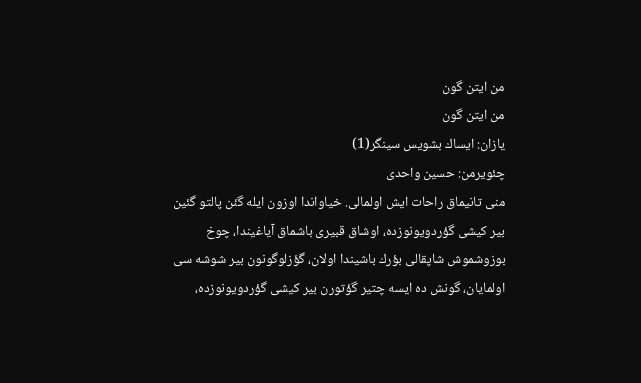من ایتن گون
من ایتن گون
یازان: ایساك بشویس سینگر(1)
چئویرمن: حسین واحدی
منی تانیماق راحات ایش اولمالی. خیاواندا اوزون ایله گئن پالتو گئین بیر كیشی گؤردویونوزده، اوشاق قبیری باشماق آیاغیندا، چوخ بوزوشموش شاپقالی بؤرك باشیندا اولان، گؤزلوگونون بیر شوشه سی اولمایان، گونش ده ایسه چتیر گؤتورن بیر كیشی گؤردویونوزده،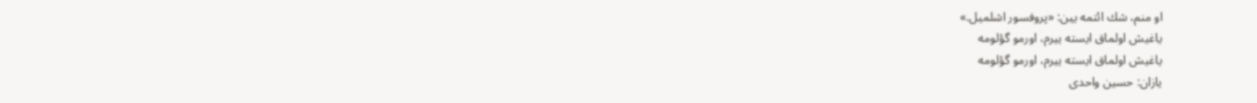او منم، شك ائتمه یین: «پروفسور اشلمیل.»
یاغیش اولماق ایسته ییرم، اورمو گؤلومه
یاغیش اولماق ایسته ییرم، اورمو گؤلومه
یازان: حسین واحدی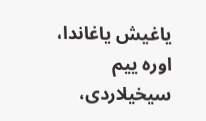یاغیش یاغاندا، اوره ییم سیخیلاردی،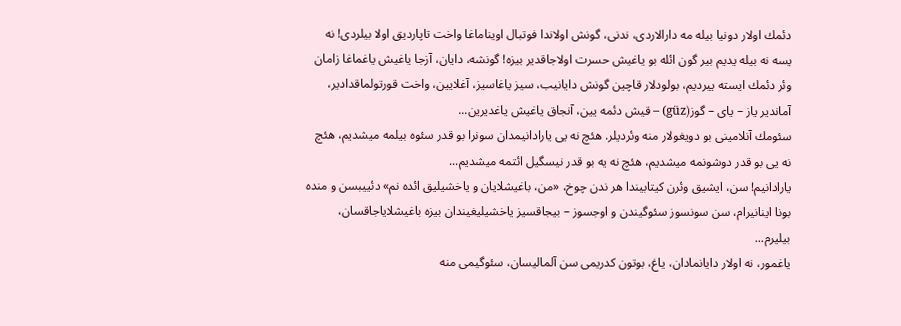دئمك اولار دونیا بیله مه دارالاردی، ندنی، گونش اولاندا فوتبال اویناماغا واخت تاپاردیق اولا بیلردی! نه یسه نه بیله یدیم بیر گون ائله بو یاغیش حسرت اولاجاقدیر بیزه! گونشه، دایان، آزجا یاغیش یاغماغا زامان وئر دئمك ایسته ییردیم، بولودلار قاچین گونش دایانیب، سیز یاغاسیز، آغلایین، واخت قورتولماقدادیر، آماندیر یاز – یای – گوز(güz) – قیش دئمه یین، آنجاق یاغیش یاغدیرین...
سئومك آنلامینی بو دویغولار منه وئردیلر. هئچ نه یی یارادانیمدان سونرا بو قدر سئوه بیلمه میشدیم، هئچ نه یی بو قدر دوشونمه میشدیم، هئچ نه یه بو قدر نیسگیل ائتمه میشدیم...
یارادانیم! سن، ایشیق وئرن كیتابیندا هر ندن چوخ، «من، باغیشلایان و یاخشیلیق ائده نم» دئییبسن و منده بونا اینانیرام، سن سونسوز سئوگیندن و اوجسوز – بیجاقسیز یاخشیلیغیندان بیزه باغیشلایاجاقسان، بیلیرم...
یاغمور، نه اولار دایانمادان، یاغ، بوتون كدریمی سن آلمالیسان، سئوگیمی منه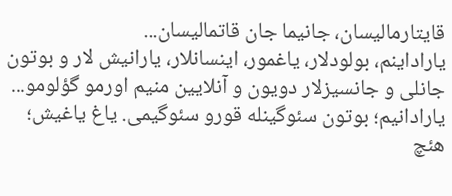قایتارمالیسان، جانیما جان قاتمالیسان...
یاراداینم، بولودلار، یاغمور، اینسانلار، یارانیش لار و بوتون جانلی و جانسیزلار دویون و آنلایین منیم اورمو گؤلومو...
یارادانیم؛ بوتون سئوگینله قورو سئوگیمی. یاغ یاغیش؛ هئچ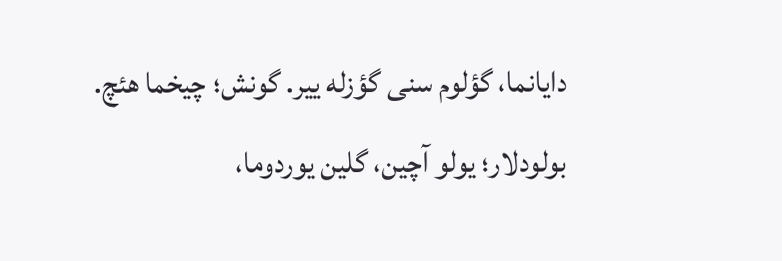دایانما، گؤلوم سنی گؤزله ییر. گونش؛ چیخما هئچ. بولودلار؛ یولو آچین، گلین یوردوما،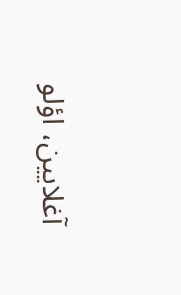آغلایین، اؤلو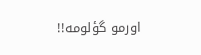اورمو گؤلومه!!